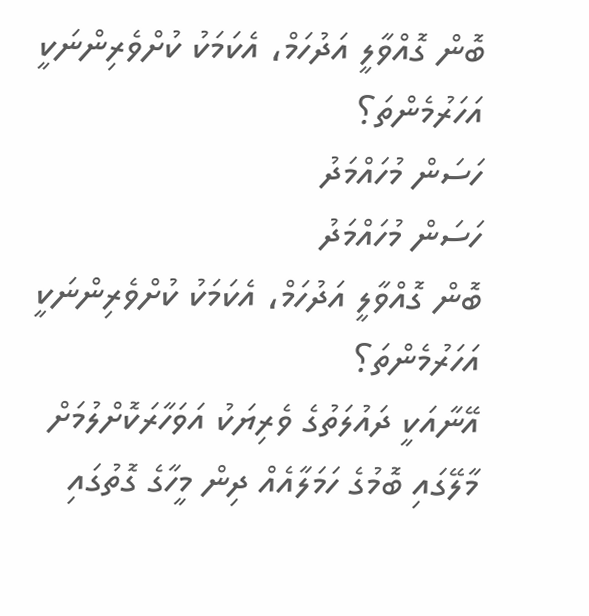ބޮން ގޮއްވާލީ އަދުހަމް، އެކަމަކު ކުށްވެރިންނަކީ އަހަރުމެންތަ؟
ހަސަން މުހައްމަދު
ހަސަން މުހައްމަދު
ބޮން ގޮއްވާލީ އަދުހަމް، އެކަމަކު ކުށްވެރިންނަކީ އަހަރުމެންތަ؟
އޭނާއަކީ ދައުލަތުގެ ވެރިޔަކު އަވަހާރަކޮށްލުމަށް މާލޭގައި ބޮމުގެ ހަމަލާއެއް ދިން މީހާގެ ގޮތުގައި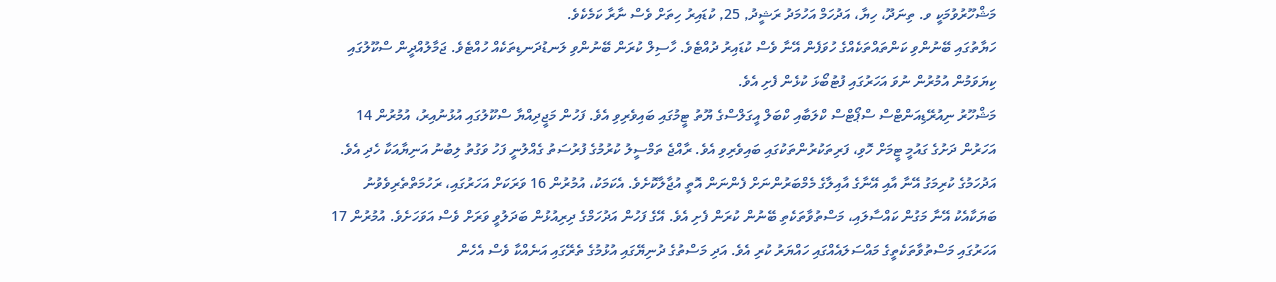މަޝްހޫރުވުމަކީ ވ. ތިނަދޫ، ހިޔާ، އަދުހަމް އަހުމަދު ރަޝީދު, 25, ކުޑައިރު ހިތަށް ވެސް ނާރާ ކަމެކެވެ.
ހަޔާތުގައި ބޭނުންވި ކަންތައްތަކެއްގެ ހުވަފެން އޭނާ ވެސް ކުޑައިރު ދުއްޓެވެ. ހާސިލް ކުރަން ބޭނުންވި ލަނޑުދަނޑިތަކެއް ހުއްޓެވެ. ޖަމާލުއްދީން ސްކޫލުގައި ކިޔަވަމުން އުމުރުން ނުވަ އަހަރުގައި ފުޓުބޯޅަ ކުޅެން ފެށި އެވެ.
މަޝްހޫރު ނިއުރޭޑިއަންޓްސް ސްޕޯޓްސް ކްލަބާއި ކްބަލް އީގަލްސްގެ ޔޫތު ޓީމުގައި ބައިވެރިވި އެވެ. ފަހުން މަޖީދިއްޔާ ސްކޫލުގައި އުޅުނުއިރު، އުމުރުން 14 އަހަރުން ދަށުގެ ގައުމީ ޓީމަށް ހޮވި، ފަރިތަކުރުންތަކުގައި ބައިވެރިވި އެވެ. ރާއްޖެ ތަމްސީލު ކުރުމުގެ ފުރުސަތު ގެއްލުނީ ފަހު ވަގުތު ލިބުނު އަނިޔާއަކާ ހެދި އެވެ.
އަދުހަމުގެ ކުރިމަގު އޭނާ އާއި އޭނާގެ އާއިލާގެ މެމްބަރުންނަށް ފެންނަން އޮތީ އުޖާލާކޮށެވެ. އެކަމަކު، އުމުރުން 16 ވަރަކަށް އަހަރުގައި، ރަހުމަތްތެރިވެވުނު ބަޔަކާއެކު އޭނާ މަގުން ކައްސާލައި، މަސްތުވާތަކެތި ބޭނުން ކުރަން ފެށި އެވެ. އޭގެ ފަހުން އަދުހަމްގެ ދިރިއުޅުން ބަދަލުވީ ވަރަށް ވެސް އަވަހަށެވެ. އުމުރުން 17 އަހަރުގައި މަސްތުވާތަކެތީގެ މައްސަލައެއްގައި ހައްޔަރު ކުރި އެވެ. އަދި މަސްތުގެ ދުނިޔޭގައި އުޅުމުގެ ތެރޭގައި އަނެއްކާ ވެސް އެހެން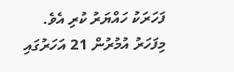ފަހަރަކު ހައްޔަރު ކުރި އެވެ. މިފަހަރު އުމުރުން 21 އަހަރުގައި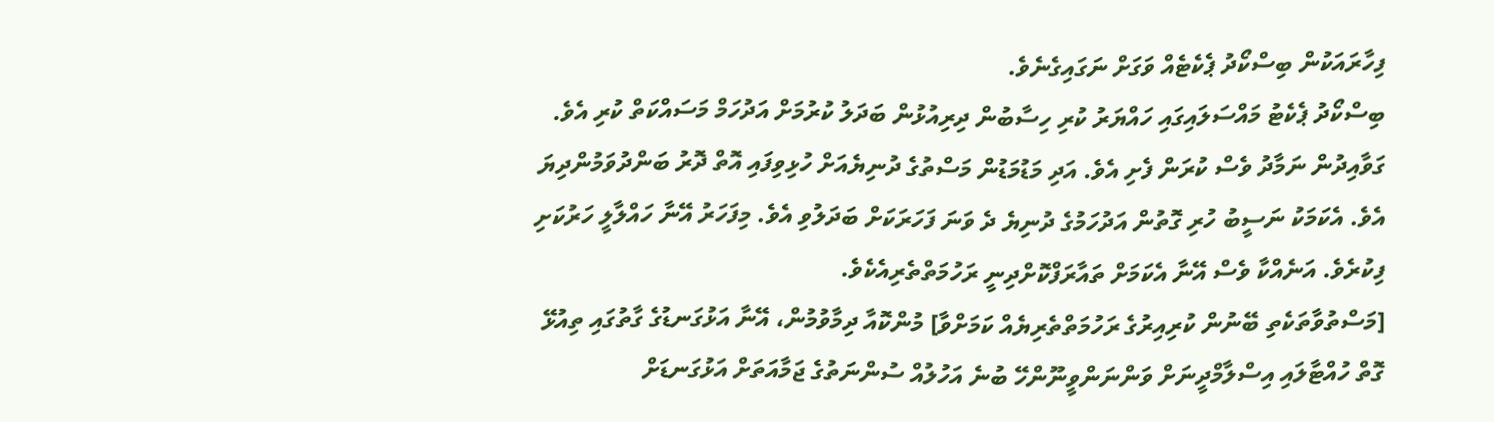ފިހާރައަކުން ބިސްކޯދު ޕެކެޓެއް ވަގަށް ނަގައިގެނެވެ.
ބިސްކޯދު ޕެކެޓު މައްސަލައިގައި ހައްޔަރު ކުރި ހިސާބުން ދިރިއުޅުން ބަދަލު ކުރުމަށް އަދުހަމް މަސައްކަތް ކުރި އެވެ. ގަވާއިދުން ނަމާދު ވެސް ކުރަން ފެށި އެވެ. އަދި މަޑުމަޑުން މަސްތުގެ ދުނިޔެއަށް ހުޅިވިފައި އޮތް ދޮރު ބަންދުވަމުންދިޔަ އެވެ. އެކަމަކު ނަސީބު ހުރި ގޮތުން އަދުހަމުގެ ދުނިޔެ ދެ ވަނަ ފަހަރަކަށް ބަދަލުވި އެވެ. މިފަހަރު އޭނާ ހައްލާލީ ހަރުކަށި ފިކުރެވެ. އަނެއްކާ ވެސް އޭނާ އެކަމަށް ތައާރަފްކޮށްދިނީ ރަހުމަތްތެރިއެކެވެ.
[މަސްތުވާތަކެތި ބޭނުން ކުރިއިރުގެ ރަހުމަތްތެރިޔެއް ކަމަށްވާ] މުންކޮއާ ދިމާވުމުން، އޭނާ އަޅުގަނޑުގެ ގާތުގައި ތިއުޅޭ ގޮތް ހުއްޓާލައި އިސްލާމްދީނަށް ވަންނަންވީނޫންހޭ ބުނެ އަހުލުއް ސުންނަތުގެ ޖަމާއަތަށް އަޅުގަނޑަށް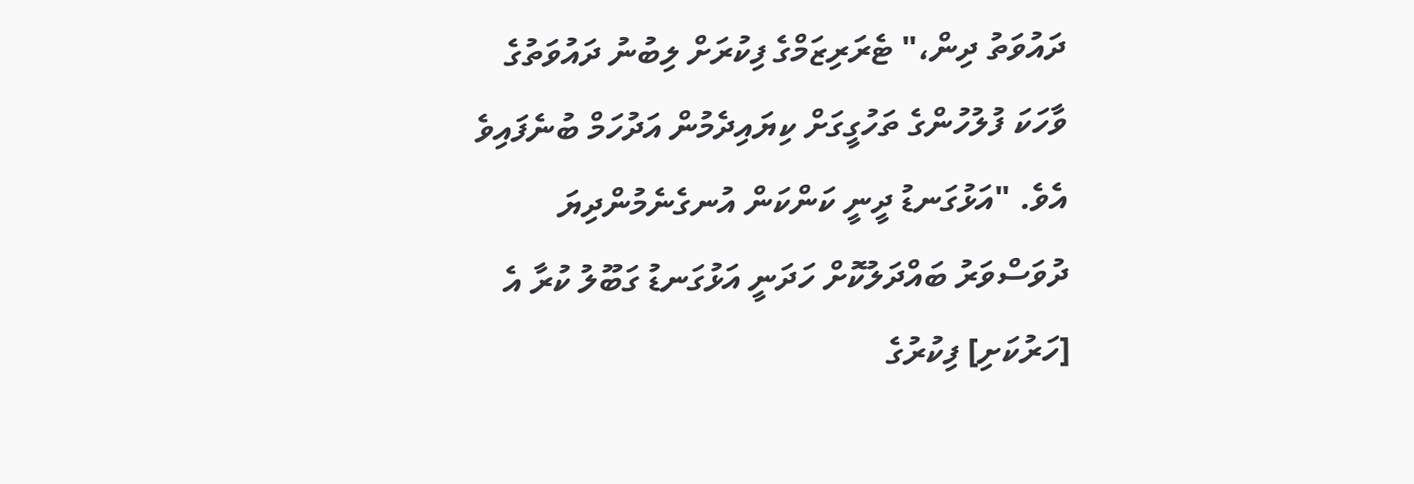ދައުވަތު ދިން،" ޓެރަރިޒަމްގެ ފިކުރަށް ލިބުނު ދައުވަތުގެ ވާހަކަ ފުލުހުންގެ ތަހުގީގަށް ކިޔައިދެމުން އަދުހަމް ބުނެފައިވެ އެވެ. "އަޅުގަނޑު ދީނީ ކަންކަން އުނގެނެމުންދިޔަ ދުވަސްވަރު ބައްދަލުކޮށް ހަދަނީ އަޅުގަނޑު ގަބޫލު ކުރާ އެ [ހަރުކަށި] ފިކުރުގެ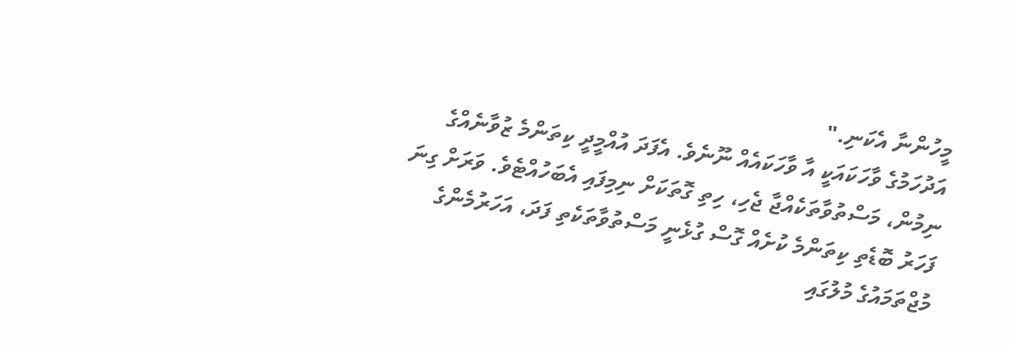މީހުންނާ އެކަނި."
އަދުހަމުގެ ވާހަކައަކީ އާ ވާހަކައެއް ނޫނެވެ. އެފަދަ އުއްމީދީ ކިތަންމެ ޒުވާނެއްގެ ނިމުން، މަސްތުވާތަކެއްޖާ ޖެހި، ހިތި ގޮތަކަށް ނިމިފައި އެބަހުއްޓެވެ. ވަރަށް ގިނަ ފަހަރު ބޮޑެތި ކިތަންމެ ކުށެއް ގޮސް ގުޅެނީ މަސްތުވާތަކެތި ފަދަ، އަހަރުމެންގެ މުޖްތަމައުގެ މުލުގައި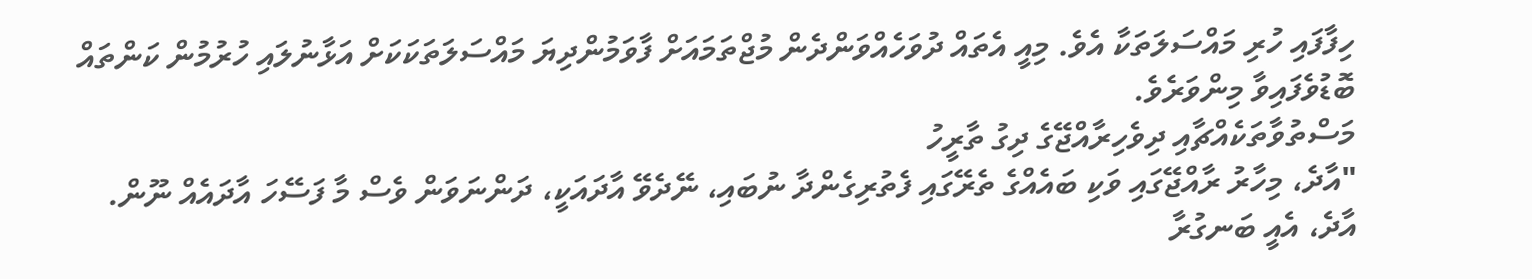ހިފާފައި ހުރި މައްސަލަތަކާ އެވެ. މިއީ އެތައް ދުވަހެއްވަންދެން މުޖްތަމައަށް ފާވަމުންދިޔަ މައްސަލަތަކަކަށް އަޅާނުލައި ހުރުމުން ކަންތައް ބޮޑުވެފައިވާ މިންވަރެވެ.
މަސްތުވާތަކެއްޗާއި ދިވެހިރާއްޖޭގެ ދިގު ތާރީހު
"އާދެ، މިހާރު ރާއްޖޭގައި ވަކި ބައެއްގެ ތެރޭގައި ފެތުރިގެންދާ ނުބައި، ނޭދެވޭ އާދައަކީ، ދަންނަވަން ވެސް މާ ފަސޭހަ އާދައެއް ނޫން. އާދެ، އެއީ ބަނގުރާ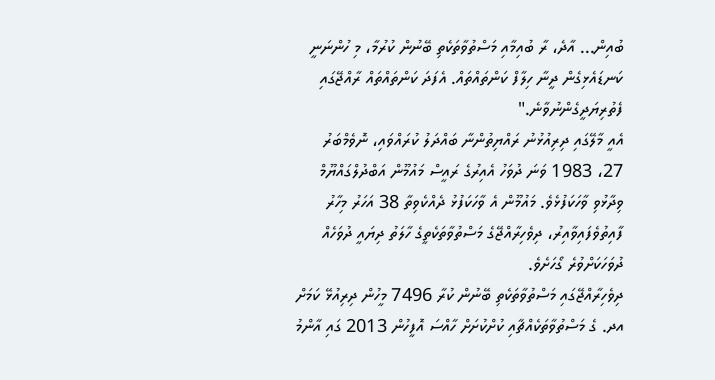ބުއިން... އާދެ، ރާ ބުއިމާއި މަސްތުވާތަކެތި ބޭނުން ކުރުމާ، މި ހުންނަނީ ކަނޑައެޅިގެން ދީނާ ހިލާފް ކަންތައްތައް. އެފަދަ ކަންތައްތައް ރާއްޖޭގައި ފެތުރިޔަދީގެންނުވާނެ."
އެއީ މާލޭގައި ދިރިއުޅުނު ރައްޔިތުންނާ ބައްދަލު ކުރައްވައި، ނޮވެމްބަރު 27، 1983 ވަނަ ދުވަހު އެއިރުގެ ރައީސް މައުމޫން އަބްދުލްގައްޔޫމް ވިދާޅުވި ވާހަކަފުޅެވެ. މައުމޫން އެ ވާހަކަފުޅު ދެއްކެވިތާ 38 އަހަރު މިހާރު ފާއިތުވެފައިވާއިރު، ދިވެހިރާއްޖޭގެ މަސްތުވާތަކެތީގެ ހާލަތު ދިޔައީ ދުވަހެއް ދުވަހަކަށްވުރެ ގޯހަށެވެ.
ދިވެހިރާއްޖޭގައި މަސްތުވާތަކެތި ބޭނުން ކުރާ 7496 މީހުން ދިރިއުޅޭ ކަމަށް އދ. ގެ މަސްތުވާތަކެއްޗާއި ކުށްކުށަށް ހާއްސަ އޮފީހުން 2013 ގައި އާންމު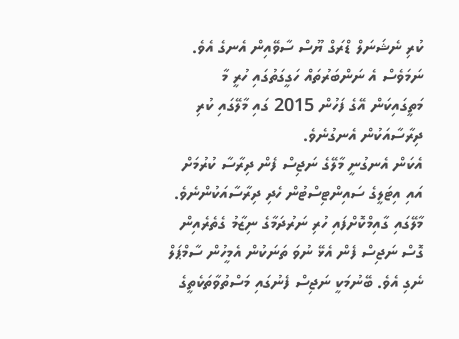ކުރި ނެޝަނަލް ޑްރަގް ޔޫސް ސާވޭއިން އެނގެ އެވެ. ނަމަވެސް އެ ނަންބަރުތައް ހަގީގަތުގައި ހުރީ މާ މަތީގައިކަން އޭގެ ފަހުން 2015 ގައި މާލޭގައި ކުރި ދިރާސާއަކުން އެނގުނެވެ.
އެކަން އެނގުނީ މާލޭގެ ނަޖިސް ފެން ދިރާސާ ކުރުމަށް އައި އިޓަލީގެ ސައިންޓިސްޓުން ހެދި ދިރާސާއަކުންނެވެ. މާލޭގައި ގާއިމްކޮށްފައި ހުރި ނަރުދަމާގެ ނިޒާމު ގެތެރެއިން ގޮސް ނަޖިސް ފެން އެޅޭ ނުވަ ތަނަކުން އެމީހުން ސާމްޕަލް ނެގި އެވެ. ބޭނުމަކީ ނަޖިސް ފެނުގައި މަސްތުވާތަކެތީގެ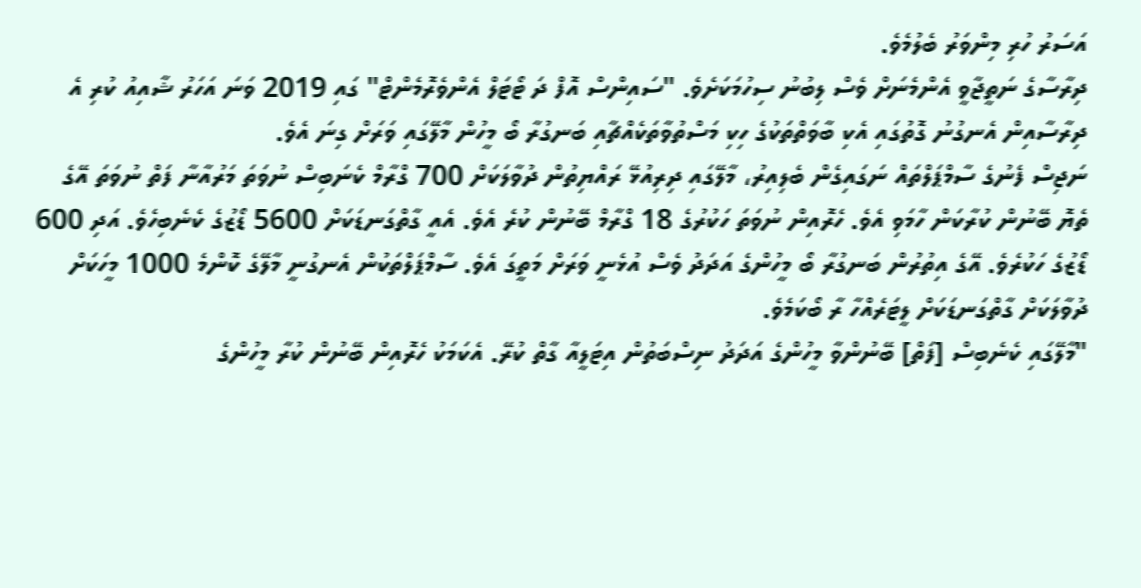އަސަރު ހުރި މިންވަރު ބެލުމެވެ.
ދިރާސާގެ ނަތީޖާވީ އެންމެނަށް ވެސް ލިބުނު ސިހުމަކަށެވެ. "ސައިންސް އޮފް ދަ ޓޯޓަލް އެންވެރޮމެންޓް" ގައި 2019 ވަނަ އަހަރު ޝާއިއު ކުރި އެ ދިރާސާއިން އެނގުނު ގޮތުގައި އެކި ބާވަތްތަކުގެ ހިކި މަސްތުވާތަކެއްޗާއި ބަނގުރާ ބޯ މީހުން މާލޭގައި ވަރަށް ގިނަ އެވެ.
ނަޖިސް ފެނުގެ ސާމްޕަލްތައް ނަގައިގެން ބެލިއިރު، މާލޭގައި ދިރިއުޅޭ ރައްޔިތުން ދުވާލަކަށް 700 ގްރާމް ކެނަބިސް ނުވަތަ މަރުއާނާ ފަތް ނުވަތަ އޭގެ ތެޔޮ ބޭނުން ކުރާކަން ހާމަވި އެވެ. ހެރޮއިން ނުވަތަ ހަކުރުގެ 18 ގްރާމް ބޭނުން ކުރެ އެވެ. އެއީ ގާތްގަނޑަކަށް 5600 ޑޯޒުގެ ކެނެބިހެވެ. އަދި 600 ޑޯޒުގެ ހަކުރެވެ. އޭގެ އިތުރުން ބަނގުރާ ބޯ މީހުންގެ އަދަދު ވެސް އުޅެނީ ވަރަށް މަތީގަ އެވެ. ސާމްޕަލްތަކުން އެނގުނީ މާލޭގެ ކޮންމެ 1000 މީހަކަށް ދުވާލަކަށް ގާތްގަނޑަކަށް ލީޓަރެއްހާ ރާ ބޯކަމެވެ.
"މާލޭގައި ކެނެބިސް [ފަތް] ބޭނުންވާ މީހުންގެ އަދަދު ނިސްބަތުން އިޓަލީއާ ގާތް ކުރޭ. އެކަމަކު ހެރޮއިން ބޭނުން ކުރާ މީހުންގެ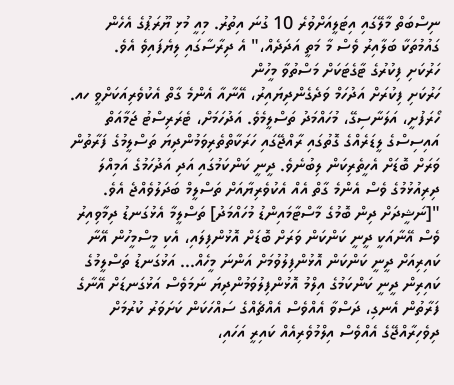ނިސްބަތް މާލޭގައި އިޓަލީއަށްވުރެ 10 ގުނަ އިތުރު. މިއީ މުޅި ޔޫރަޕުގެ އެހެން ގައުމުތަކާ ބަލާއިރު ވެސް މާ މަތީ އަދަދެއް،" އެ ދިރާސާގައި ލިޔެފައިވެ އެވެ.
ހަރުކަށި ފިކުރުގެ ޓާގެޓަކަށް މަސްތުވާ މީހުން
ހަރުކަށި ފިކުރަށް އަދުހަމް ވަދެގެންދިޔައިރު، އޭނާއާ އެންމެ ގާތް އެކުވެރިއަކަށްވީ ހއ. ހޯރަފުށީ، އަލަނާސިގޭ، މުހައްމަދު ތަސްލީމެވެ. އަދުހަމަށް، ޓެރަރިސްޓު ޖަމާއަތް އައިސިސްގެ ލީޑަރެއްގެ ގޮތުގައި ރާއްޖޭގައި ހަރަކާތްތެރިވަމުންދިޔަ ތަސްލީމުގެ ފަރާތުން ވަރަށް ބޮޑަށް އެހީތެރިކަން ލިބުނެވެ. ދީނީ ކަންކަމުގައި އަދި އަދުހަމުގެ އަމިއްލަ ދިރިއުޅުމުގެ ވެސް އެންމެ ގާތް އެއް އެކުވެރިޔާއަށް ތަސްލީމް ބަދަލުވެއްޖެ އެވެ.
"[ނަޝީދަށް ދިން ބޮމުގެ މާސްޓާމައިންޑު މުހައްމަދު] ތަސްލީމާ އެޅުގަނޑު ދިމާވިއިރު ވެސް އޭނާއަކީ ދީނީ ކަންކަން ވަރަށް ބޮޑަށް އޮޅުންފިލައި، އެކި މީސްމީހުން އޭނާ ކައިރިއަށް ދީނީ ކަންކަން އޮޅުންފިލުވުމަށް އަންނަ މީހެއް... އަޅުގަނޑު ތަސްލީމުގެ ކައިރިން ދީނީ ކަންކަމުގެ އިލްމު އޮޅުންފިލުވަމުންދިޔަ ނަމަވެސް އަޅުގަނޑަށް އޭނާގެ ފަރާތުން އެނގި، ދަސްވާ އެއްވެސް އެއްޗެއްގެ ސައްހަކަން ކަށަވަރު ކުރުމަށް ދިވެހިރާއްޖޭގެ އެއްވެސް އިލްމުވެރިއެއް ކައިރީ އަހައި،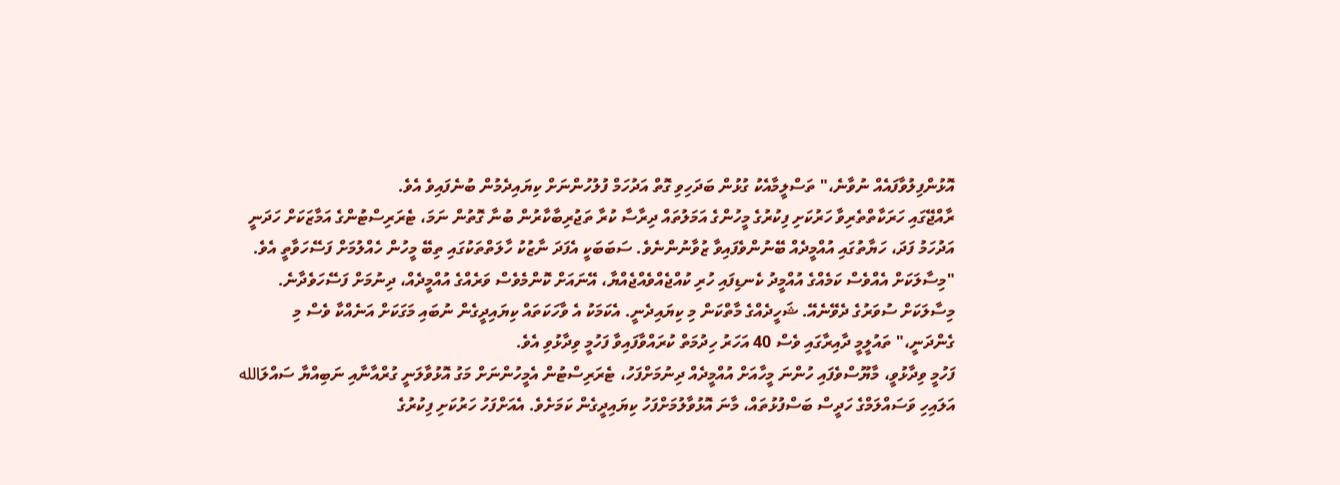އޮޅުންފިލުވާފައެއް ނުވާނެ،" ތަސްލީމާއެކު ގުޅުން ބަދަހިވި ގޮތް އަދުހަމް ފުލުހުންނަށް ކިޔައިދެމުން ބުނެފައިވެ އެވެ.
ރާއްޖޭގައި ހަރަކާތްތެރިވާ ހަރުކަށި ފިކުރުގެ މީހުންގެ އަމަލުތައް ދިރާސާ ކުރާ ތަޖުރިބާކާރުން ބުނާ ގޮތުން ނަމަ، ޓެރަރިސްޓުންގެ އަމާޒަކަށް ހަދަނީ އަދުހަމު ފަދަ، ހަޔާތުގައި އުއްމީދެއް ބޭނުންވެފައިވާ ޒުވާނުންނެވެ. ސަބަބަކީ އެފަދަ ނާޒުކު ހާލަތްތަކުގައި ތިބޭ މީހުން ހެއްލުމަށް ފަސޭހަވާތީ އެވެ.
"މިސާލަކަށް އެއްވެސް ކަމެއްގެ އުއްމީދު ކެނޑިފައި ހުރި ކުއްޖެއްވެއްޖެއްޔާ، އޭނައަށް ކޮންމެވެސް ވަރެއްގެ އުއްމީދެއް، ދިނުމަށް ފަސޭހަވެދާނެ. މިސާލަކަށް ސުވަރުގެ ދެވޭނެއޭ. ޝަހީދެއްގެ މާތްކަން މި ކިޔައިދެނީ. އެކަމަކު އެ ވާހަކަތައް ކިޔައިދީގެން ނުބައި މަގަކަށް އަނެއްކާ ވެސް މި ގެންދަނީ،" ތައުލީމީ ދާއިރާގައި ވެސް 40 އަހަރު ހިދުމަތް ކުރައްވާފައިވާ ފަހުމީ ވިދާޅުވި އެވެ.
ފަހުމީ ވިދާޅުވީ، މާޔޫސްވެފައި ހުންނަ މީހާއަށް އުއްމީދެއް ދިނުމަށްފަހު، ޓެރަރިސްޓުން އެމީހުންނަށް މަގު އޮޅުވާލަނީ ގުރްއާނާއި ނަބިއްޔާ ސައްލަالله އަލައިހި ވަސައްލަމްގެ ހަދީސް ބަސްފުޅުތައް، މާނަ އޮޅުވާލުމަށްފަހު ކިޔައިދީގެން ކަމަށެވެ. އެއަށްފަހު ހަރުކަށި ފިކުރުގެ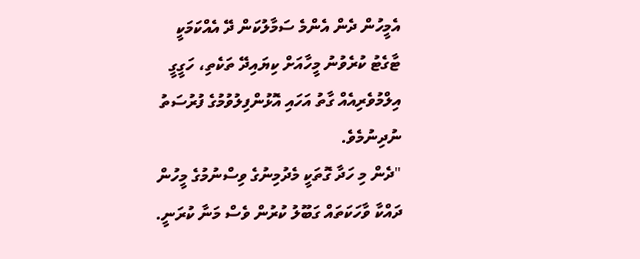އެމީހުން ދެން އެންމެ ސަމާލުކަން ދޭ އެއްކަމަކީ ޓާގެޓު ކުރެވުނު މީހާއަށް ކިޔައިދޭ ތަކެތި، ހަގީގީ އިލްމުވެރިއެއް ގާތު އަހައި އޮޅުންފިލުވުމުގެ ފުރުސަތު ނުދިނުމެވެ.
"ދެން މި ހަދާ ގޮތަކީ މެދުމިނުގެ ވިސްނުމުގެ މީހުން ދައްކާ ވާހަކަތައް ގަބޫލު ކުރުން ވެސް މަނާ ކުރަނީ.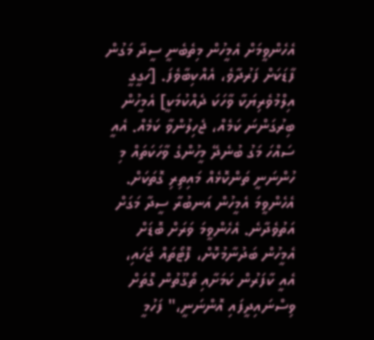އެހެންވީމަށް އެމީހުން މިތެބެނީ ސީދާ މަގުން ފާޑަކަށް ފަރުދާވެ، އެއްކިބާވެފަ. [ހަގީގީ އިލްމުވެރިޔަކާ ވާހަކަ ދެއްކުމަކީ] އެމީހުން ބިރުގަންނަ ކަމެއް، ޖެހިލުންވާ ކަމެއް. އެއީ ސައްހަ މަގު ބުނެދޭ މީހުންގެ ވާހަކަތައް މި ހުންނަނީ ތަންކޮޅެއް މައިތިރި ގޮތަކަށް. އެހެންވީމަ އެމީހުން އަނބުރާ ސީދާ މަގަށް އަތުވެދާނެ. އެހެންވީމަ ވަރަށް ބޮޑަށް އެމީހުން ބަދުނާމުކޮށް، ފޮޓޯތައް ޖަހައި، އެއީ ކާފަރުން ކަމަށާއި ތޯގޫތުން ގޮތަށް ވިސްނައިދީފައި އޮންނަނީ،" ފަހުމީ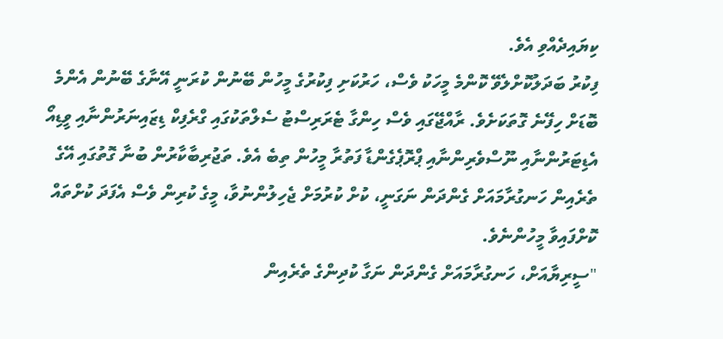ކިޔައިދެއްވި އެވެ.
ފިކުރު ބަދަލުކޮށްލެވޭ ކޮންމެ މީހަކު ވެސް، ހަރުކަށި ފިކުރުގެ މީހުން ބޭނުން ކުރަނީ އޭނާގެ ބޭނުން އެންމެ ބޮޑަށް ހިފޭނެ ގޮތަކަށެވެ. ރާއްޖޭގައި ވެސް ހިންގާ ޓެރަރިސްޓު ސެލްތަކުގައި ގްރެފިކް ޑިޒައިނަރުންނާއި ވީޑިއޯ އެޑިޓަރުންނާއި ނޫސްވެރިންނާއި ޕްރޮޕެގެންޑާ ފަތުރާ މީހުން ތިބެ އެވެ. ތަޖުރިބާކާރުން ބުނާ ގޮތުގައި އޭގެ ތެރެއިން ހަނގުރާމައަށް ގެންދަން ނަގަނީ، ކުށް ކުރުމަށް ޖެހިލުންނުވާ، މީގެ ކުރިން ވެސް އެފަދަ ކުށްތައް ކޮށްފައިވާ މީހުންނެވެ.
"ސީރިޔާއަށް، ހަނގުރާމައަށް ގެންދަން ނަގާ ކުދިންގެ ތެރެއިން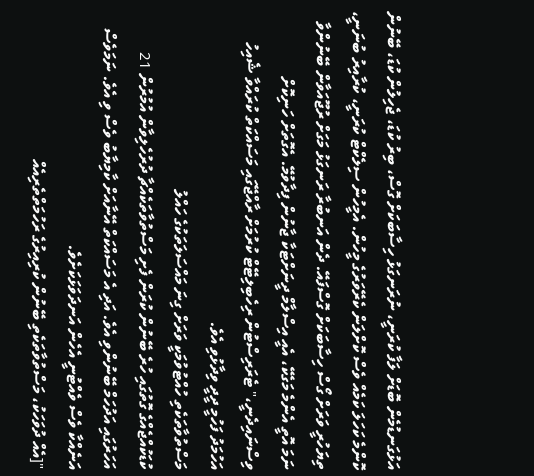އަޅުގަނޑުމެން ބޮޑަށް ލަފާ ކުރަނީ، ނުރަނގަޅު ހިސާބަކަށް ގޮސް، ބިރު ކުޑަ، ޖެހިލުން ކުޑަ، ބޭނުން ކޮންމެ ކަހަލަ ކަމެއް ވެސް ކޮށްލަން ކެރޭވަރުގެ މީހުން. އެމީހުން ސިލެކްޓް ކުރަނީ، ކުރާއިރު ބުނަނީ، ތިޔަހުރީ ވަރަށް ގޯސް ހިސާބަކަށް ގޮސްފައޭ. ދެން އަނބުރާ ރަނގަޅު މަގަށް ރުޖޫއަވާން ބޭނުންވާ ނަމަ އޮތީ އެންމެ މަގެކޭ، އެއީ އިސްލާމް ދީނަށްޓަކާ ޖާނުން ފިދާވުމޭ. އެގޮތަށް ހަނިކޮށް ވިސްނައިދެނީ،" ޓެރަރިސްޓުން ރިހެބިލިޓޭޓް ކުރުމަށް ރާއްޖޭގައި މަސައްކަތް ކުރައްވާ ޝެއިހު އަހުމަދު ފަހުމީ ދީދީ ވިދާޅުވި އެވެ.
މަސްތުވާތަކެތި ހުއްޓުވުމަކީ ވަރަށް ގިނަ މައްސަލަތަކުގެ ހައްލު
ކުޑަކުއްޖެއްގެ ގޮތުގައި ހުރެ ބޭނުން ކުރަން ފެށި މަސްތުވާތަކެއްޗާ ދުރުހެލިވާން އުމުރުން 21 އަހަރުގައި އަދުހަމް ބޭނުންވި އެވެ. އަދި އެ މަސައްކަތް އޭނާއަށް ކާމިޔާބު ވެސް ވި އެވެ. ނަމަވެސް އަނެއްކާ ވެސް ވެއްޓުނީ އެހެން އަނދަވަޅަކަށެވެ.
"[އެއް ދުވަހަކު، މަސްތުވާތަކެތި ބޭނުން ކުރިއިރުގެ ރަހުމަތްތެރިއެއް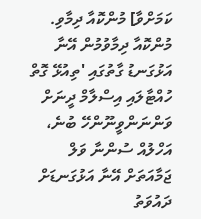ކަމަށްވާ] މުންކޮއާ ދިމާވި. މުންކޮއާ ދިމާވުމުން އޭނާ އަޅުގަނޑު ގާތުގައި 'ތިއުޅޭ ގޮތް ހުއްޓާލައި އިސްލާމް ދީނަށް ވަންނަންވީނޫންހޭ ބުނެ، އަހްލުއް ސުންނާ ވަލް ޖަމާއަތަށް އޭނާ އަޅުގަނޑަށް ދައުވަތު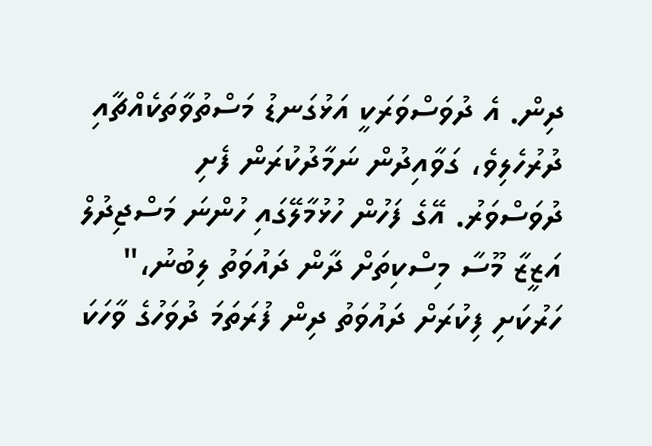ދިން. އެ ދުވަސްވަރަކީ އަޅުގަނޑު މަސްތުވާތަކެއްޗާއި ދުރުހެލިވެ، ގަވާއިދުން ނަމާދުކުރަން ފެށި ދުވަސްވަރު. އޭގެ ފަހުން ހުޅުމާލޭގައި ހުންނަ މަސްޖިދުލް އަޒީޒާ މޫސާ މިސްކިތަށް ދާން ދައުވަތު ލިބުނު،" ހަރުކަށި ފިކުރަށް ދައުވަތު ދިން ފުރަތަމަ ދުވަހުގެ ވާހަކަ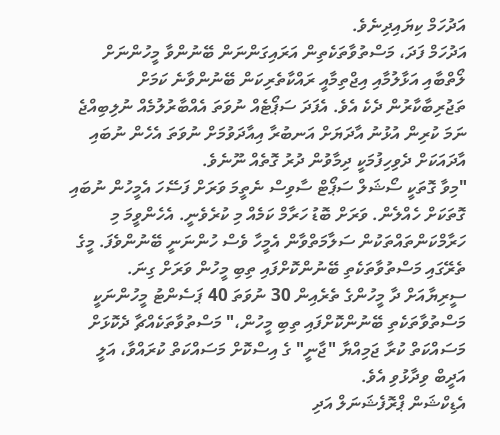އަދުހަމް ކިޔައިދިނެވެ.
އަދުހަމް ފަދަ، މަސްތުވާތަކެތިން އަރައިގަންނަން ބޭނުންވާ މީހުންނަށް ލޯތްބާއި އަޅާލުމާއި އިޖްތިމާއީ ރައްކާތެރިކަން ބޭނުންވާނެ ކަމަށް ތަޖުރިބާކާރުން ދެކެ އެވެ. އެފަދަ ސަޕޯޓެއް ނުވަތަ އެއްބާރުލުމެއް ނުލިބިއްޖެ ނަމަ ކުރިން އުޅުނު އާދަޔަށް އަނބުރާ އިއާދަވުމަށް ނުވަތަ އެހެން ނުބައި އާދައަކަށް ދެވިހިފުމަކީ ދިމާވުން ދުރު ގޮތެއް ނޫނެވެ.
"މިވާ ގޮތަކީ ސޯޝަލް ސަޕޯޓް ސާވިސް ނެތީމަ ވަރަށް ފަސޭހަ އެމީހުން ނުބައި ގޮތަކަށް ހެއްލެން. ވަރަށް ބޮޑު ހަރާމް ކަމެއް މި ކުރެވެނީ. އެހެންވީމަ މި ހަރާމްކަންތައްތަކުން ސަލާމަތްވާން އެމީހާ ވެސް ހުންނަނީ ބޭނުންވެފަ. މީގެ ތެރޭގައި މަސްތުވާތަކެތި ބޭނުންކޮށްފައި ތިބި މީހުން ވަރަށް ގިނަ. ސީރިޔާއަށް ދާ މީހުންގެ ތެރެއިން 30 ނުވަތަ 40 ޕަސެންޓު މީހުންނަކީ މަސްތުވާތަކެތި ބޭނުންކޮށްފައި ތިބި މީހުން،" މަސްތުވާތަކެއްޗާ ދެކޮޅަށް މަސައްކަތް ކުރާ ޖަމިއްޔާ "ޖާނީ" ގެ އިސްކޮށް މަސައްކަތް ކުރައްވާ، އަލީ އަދީބް ވިދާޅުވި އެވެ.
އެޑިކްޝަން ޕްރޮފެޝަނަލް އަދި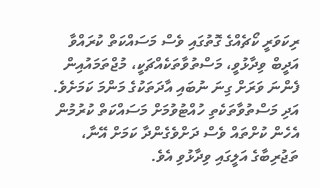ރިކަވަރީ ކޯޗެއްގެ ގޮތުގައި ވެސް މަސައްކަތް ކުރައްވާ އަދީބް ވިދާޅުވީ، މަސްތުވާތަކެއްޗަކީ، މުޖްތަމައުއިން ފެންނަ ވަރަށް ގިނަ ނުބައި އާދަތަކުގެ މަންމަ ކަމަށެވެ. އަދި މަސްތުވާތަކެތި ހުއްޓުވުމަށް މަސައްކަތް ކުރުމުން އެހެން ކުށްތައް ވެސް ދަށްވެގެންދާ ކަމަށް އޭނާ، ތަޖުރިބާގެ އަލީގައި ވިދާޅުވި އެވެ.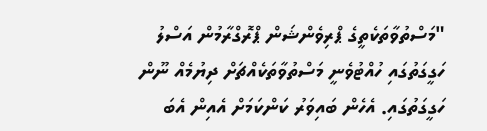"މަސްތުވާތަކެތީގެ ޕްރިވެންޝަން ޕްރޮގްރާމުން އަސްލު ހަގީގަތުގައި ހުއްޓުވެނީ މަސްތުވާތަކެއްޗަށް ދިޔުމެއް ނޫން ހަގީގަތުގައި. އެހެން ބައިވަރު ކަންކަމަށް އެއިން އެބަ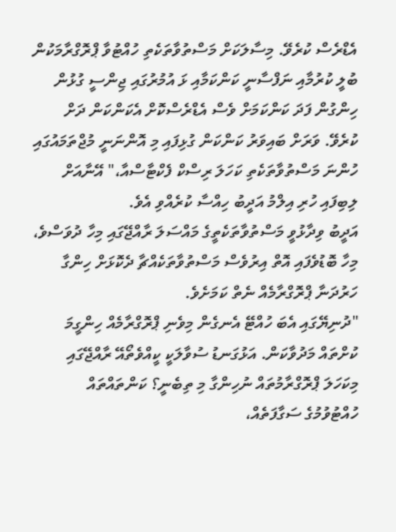އެޑްރެސް ކުރެވޭ. މިސާލަކަށް މަސްތުވާތަކެތި ހުއްޓުވާ ޕްރޮގްރާމަކުން ބުލީ ކުރުމާއި ނަފްސާނީ ކަންކަމާއި ޅަ އުމުރުގައި ޖިންސީ ގުޅުން ހިންގުން ފަދަ ކަންކަމަށް ވެސް އެޑްރެސްކޮށް އެކަންކަން ދަށް ކުރެވޭ. ވަރަށް ބައިވަރު ކަންކަން ގުޅިފައި މި އޮންނަނީ މުޖްތަމައުގައި ހުންނަ މަސްތުވާތަކެތި ކަހަލަ ރިސްކް ފެކްޓާސްއާ،" އޭނާއަށް ލިބިފައި ހުރި އިލްމު އަދީބު ހިއްސާ ކުރެއްވި އެވެ.
އަދީބު ވިދާޅުވީ މަސްތުވާތަކެތީގެ މައްސަލަ ރާއްޖޭގައި މިހާ ދުވަސްވެ، މިހާ ބޮޑުވެފައި އޮތް އިރުވެސް މަސްތުވާތަކެއްޗާ ދެކޮޅަށް ހިންގާ ހަރުދަނާ ޕްރޮގްރާމެއް ނެތް ކަމަށެވެ.
"ދުނިޔޭގައި އެބަ ހުއްޓޭ އެނގެން މިވެނި ޕްރޮގްރާމެއް ހިންގީމަ ކުށްތައް މަދުވާކަން. އަޅުގަނޑު ސުވާލަކީ ކީއްވެތޯއޭ ރާއްޖޭގައި މިކަހަލަ ޕްރޮގްރާމުތައް ނުހިންގާ މި ތިބެނީ؟ ކަންތައްތައް ހުއްޓުވުމުގެ ސަގާފަތެއް،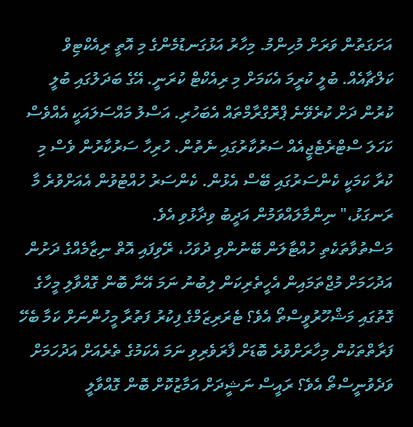އަށަގަތުން ވަރަށް މުހިންމު. މިހާރު އަޅުގަނޑުމެންގެ މި އޮތީ ރިއެކްޓިވް ކަލްޗާއެއް. ބުލީ ކުރީމަ އެކަމަށް މި ރިއެކްޓް ކުރަނީ. އޭގެ ބަދަލުގައި ބުލީ ކުރުން ދަށް ކުރެވޭނެ ޕްރޮގްރާމްތައް އެބަހުރި. އަސްލު މައްސަލައަކީ އެއްވެސް ކަހަލަ ސްޓްރެޓެޖީއެއް ސަރުކާރުގައި ނެތުން. ހުރިހާ ސަރުކާރުން ވެސް މި ކުރާ ކަމަކީ ކެންސަރުގައި ބޭސް އެޅުން. ކެންސަރު ހުއްޓުވުން އެއަށްވުރެ މާ ރަނގަޅު،" ނިންމާލައްވަމުން އަދީބު ވިދާޅުވި އެވެ.
މަސްތުވާތަކެތި ހުއްޓާލަން ބޭނުންވި ދުވަހު، ރޭވިފައި އޮތް ނިޒާމެއްގެ ދަށުން އަދުހަމަށް މުޖްތަމައިން އެހީތެރިކަން ލިބުނު ނަމަ އޭނާ ބޮން ގޮއްވާލި މީހާގެ ގޮތުގައި މަޝްހޫރުވީސްތޯ އެވެ؟ ޓެރަރިޒަމްގެ ފިކުރު ފަތުރާ މީހުންނަށް ކަމާ ބެހޭ ފަރާތްތަކުން މިހާރަށްވުރެ ބޮޑަށް ފާރަވެރިވި ނަމަ އެކަމުގެ ތެރެއަށް އަދުހަމަށް ވަދެވުނީސްތޯ އެވެ؟ ރައީސް ނަޝީދަށް އަމާޒުކޮށް ބޮން ގޮއްވާލީ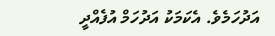އަދުހަމެވެ. އެކަމަކު އަދުހަމް އުފެއްދީ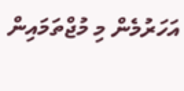އަހަރުމެން މި މުޖްތަމައިން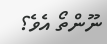ނޫންތޯ އެވެ؟